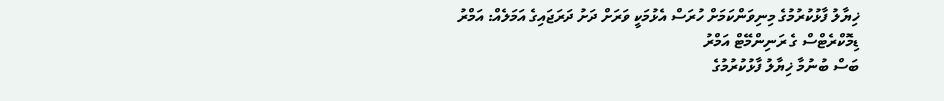ޚިޔާލު ފާޅުކުރުމުގެ މިނިވަންކަމަށް ހުރަސް އެޅުމަކީ ވަރަށް ދަށު ދަރަޖައިގެ އަމަލެއް: އަމްރު
ޑިމޮކްރެޓްސް ގެ ރަނިންމޭޓް އަމްރު
ބަސް ބުނުމާ ޚިޔާލު ފާޅުކުރުމުގެ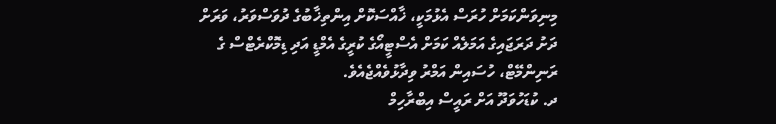މިނިވަންކަމަށް ހުރަސް އެޅުމަކީ، ޚާއްސަކޮށް އިންތިޚާބުގެ ދުވަސްވަރު، ވަރަށް ދަށު ދަރަޖައިގެ އަމަލެއް ކަމަށް އެސްޓީއޯގެ ކުރީގެ އެމްޑީ އަދި ޑިމޮކްރެޓްސް ގެ ރަނިންމޭޓް، ހުސައިން އަމްރު ވިދާޅުވެއްޖެއެވެ.
ދ. ކުޑަހުވަދޫ އަށް ރައީސް އިބްރާހިމް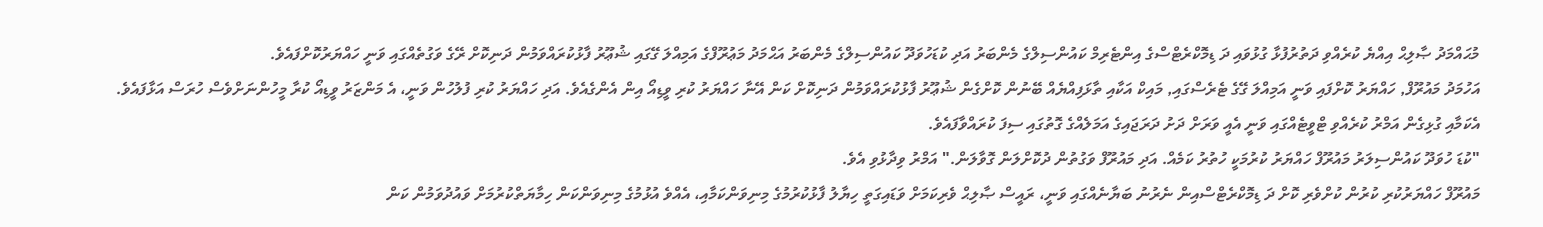މުޙައްމަދު ޞާލިޙް އިއްޔެ ކުރެއްވި ދަތުރުފުޅާ ގުޅުވައި ދަ ޑިމޮކްރެޓްސްގެ އިންޓެރިމް ކައުންސިލްގެ މެންބަރު އަދި ކުޑަހުވަދޫ ކައުންސިލްގެ މެންބަރު އަޙްމަދު މަޢުރޫފްގެ އަމިއްލަ ގޭގައި ޝުޢޫރު ފާޅުކުރައްވަމުން ދަނިކޮށް ރޭގެ ވަގުތެއްގައި ވަނީ ހައްޔަރުކޮށްފައެވެ.
އަހުމަދު މައުރޫފް, ހައްޔަރު ކޮށްފައި ވަނީ އަމިއްލަ ގޭގެ ޓެރެސްގައި, މައިކް އަކާއި ތާޅަފިއްޔެއް ބޭނުން ކޮށްގެން ޝުޢޫރު ފާޅުކުރައްވަމުން ދަނިކޮށް ކަން އޭނާ ހައްޔަރު ކުރި ވީޑިއޯ އިން އެންގެއެވެ. އަދި ހައްޔަރު ކުރި ފުލުހުން ވަނީ، އެ މަންޒަރު ވީޑިއޯ ކުރާ މީހުންނަށްވެސް ހުރަސް އަޅާފައެވެ.
އެކަމާއި ގުޅިގެން އަމްރު ކުރެއްވި ޓްވީޓެއްގައި ވަނީ އެއީ ވަރަށް ދަށު ދަރަޖައިގެ އަމަލެއްގެ ގޮތުގައި ސިފަ ކުރައްވާފައެވެ.
"ކުޑަ ހުވަދޫ ކައުންސިލަރު މައުރޫފް ހައްޔަރު ކުރުމަކީ ހުތުރު ކަމެއް. އަދި މައުރޫފް ވަގުތުން ދުކޮށްލަން ގޮވާލަން." އަމްރު ވިދާޅުވި އެވެ.
މައުރޫފް ހައްޔަރުކުރި ކުރުން ކުށްވެރި ކޮށް ދަ ޑިމޮކްރެޓްސްއިން ނެރުނު ބަޔާނެއްގައި ވަނީ، ރައީސް ޞާލިޙް ވެރިކަމަށް ވަޑައިގަތީ ހިޔާލު ފާޅުކުރުމުގެ މިނިވަންކަމާއި، އެއްވެ އުޅުމުގެ މިނިވަންކަން ހިމާޔަތްކުރުމަށް ވައުދުވަމުން ކަން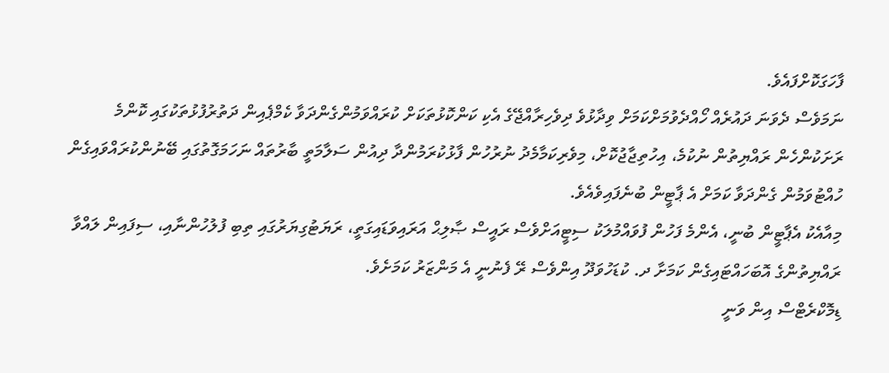ފާހަގަކޮށްފައެވެ.
ނަމަވެސް ދެވަނަ ދައުރެއް ހޯއްދެވުމަށްކަމަށް ވިދާޅުވެ ދިވެހިރާއްޖޭގެ އެކި ކަންކޮޅުތަކަށް ކުރައްވަމުންގެންދަވާ ކެމްޕެއިން ދަތުރުފުޅުތަކުގައި ކޮންމެ ރަށަކުންހެން ރައްޔިތުން ނުކުމެ، އިހުތިޖާޖުކޮށް، މިވެރިކަމާމެދު ނުރުހުން ފާޅުކުރަމުންދާ ދިއުން ސަލާމަތީ ބާރުތައް ނަހަމަގޮތުގައި ބޭނުންކުރައްވައިގެން ހުއްޓުވަމުން ގެންދަވާ ކަމަށް އެ ޕާޓީން ބުނެފައިވެއެވެ.
މިއާއެކު އެޕާޓީން ބުނީ، އެންމެ ފަހުން ފުވައްމުލަކު ސިޓީއަށްވެސް ރައީސް ޞާލިޙް އަރައިވަޑައިގަތީ، ރަޔަޓުގިޔަރުގައި ތިބި ފުލުހުންނާއި، ސިފައިން ލައްވާ ރައްޔިތުންގެ އޮބަހައްޓައިގެން ކަމަށާ ދ. ކުޑަހުވަދޫ އިންވެސް ރޭ ފެނުނީ އެ މަންޒަރު ކަމަށެވެ.
ޑިމޮކްރެޓްސް އިން ވަނީ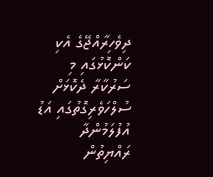ދިވެހިރާއްޖޭގެ އެކި ކަންކޮޅުގައި މި ސަރުކާރާ ދެކޮޅަށް ސުލްހަވެރިގޮތުގައި އަޑު އުފުލަމުންދާ ރައްޔިތުން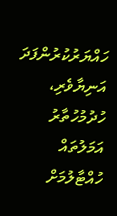ހައްޔަރުކުރުންފަދަ އަނިޔާވެރި، ހުދުމުހުތާރު އަމަލުތައް ހުއްޓާލުމަށް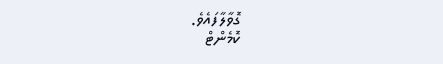ގޮވާލާފައެވެ.
ކޮމެންޓް